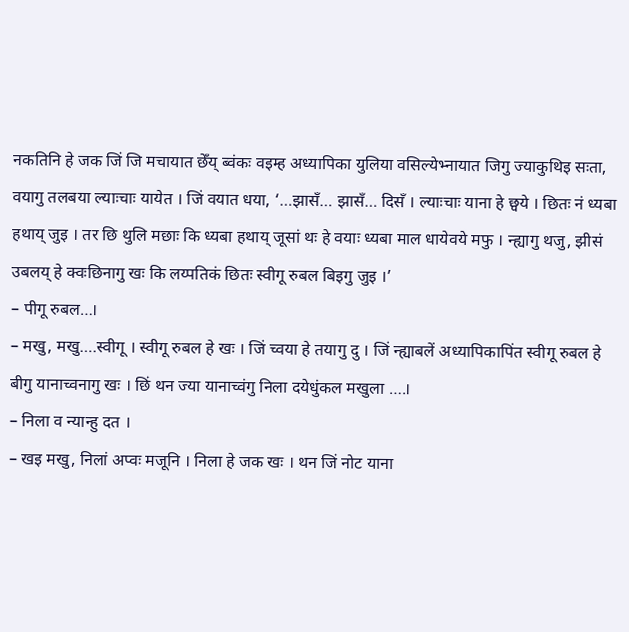नकतिनि हे जक जिं जि मचायात छेँय् ब्वंकः वइम्ह अध्यापिका युलिया वसिल्येभ्नायात जिगु ज्याकुथिइ सःता, वयागु तलबया ल्याःचाः यायेत । जिं वयात धया, ‘…झासँ… झासँ… दिसँ । ल्याःचाः याना हे छ्वये । छितः नं ध्यबा हथाय् जुइ । तर छि थुलि मछाः कि ध्यबा हथाय् जूसां थः हे वयाः ध्यबा माल धायेवये मफु । न्ह्यागु थजु, झीसं उबलय् हे क्वःछिनागु खः कि लय्पतिकं छितः स्वीगू रुबल बिइगु जुइ ।’
– पीगू रुबल…।
– मखु, मखु….स्वीगू । स्वीगू रुबल हे खः । जिं च्वया हे तयागु दु । जिं न्ह्याबलें अध्यापिकापिंत स्वीगू रुबल हे बीगु यानाच्वनागु खः । छिं थन ज्या यानाच्वंगु निला दयेधुंकल मखुला ….।
– निला व न्यान्हु दत ।
– खइ मखु, निलां अप्वः मजूनि । निला हे जक खः । थन जिं नोट याना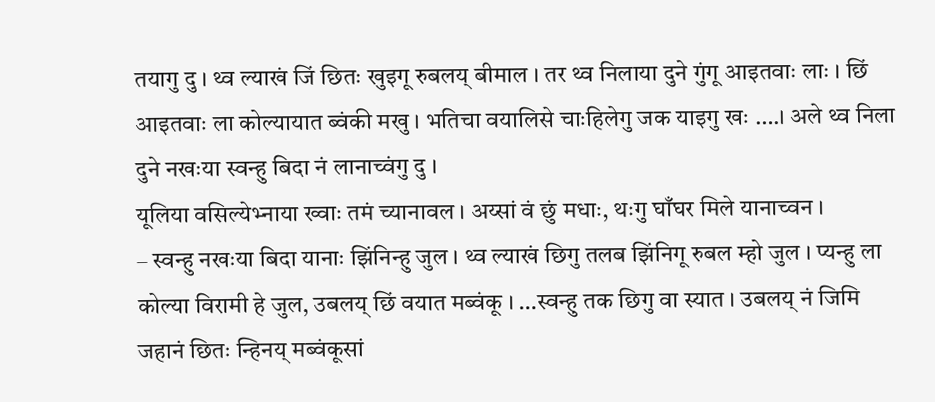तयागु दु । थ्व ल्याखं जिं छितः खुइगू रुबलय् बीमाल । तर थ्व निलाया दुने गुंगू आइतवाः लाः । छिं आइतवाः ला कोल्यायात ब्वंकी मखु । भतिचा वयालिसे चाःहिलेगु जक याइगु खः ….। अले थ्व निला दुने नखःया स्वन्हु बिदा नं लानाच्वंगु दु ।
यूलिया वसिल्येभ्नाया ख्वाः तमं च्यानावल । अय्सां वं छुं मधाः, थःगु घाँघर मिले यानाच्वन ।
– स्वन्हु नखःया बिदा यानाः झिंनिन्हु जुल । थ्व ल्याखं छिगु तलब झिंनिगू रुबल म्हो जुल । प्यन्हु ला कोल्या विरामी हे जुल, उबलय् छिं वयात मब्वंकू । …स्वन्हु तक छिगु वा स्यात । उबलय् नं जिमि जहानं छितः न्हिनय् मब्वंकूसां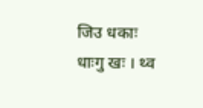जिउ धकाः धाःगु खः । थ्व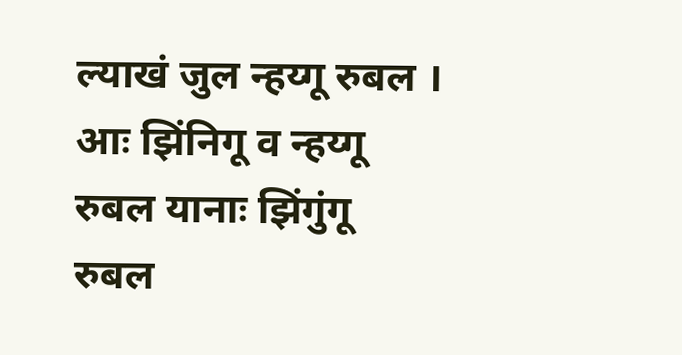ल्याखं जुल न्हय्गू रुबल । आः झिंनिगू व न्हय्गू रुबल यानाः झिंगुंगू रुबल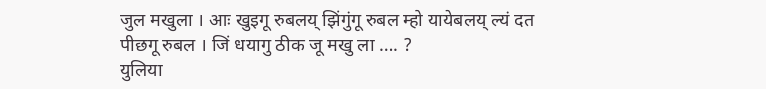जुल मखुला । आः खुइगू रुबलय् झिंगुंगू रुबल म्हो यायेबलय् ल्यं दत पीछगू रुबल । जिं धयागु ठीक जू मखु ला …. ?
युलिया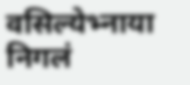वसिल्येभ्नाया निगलं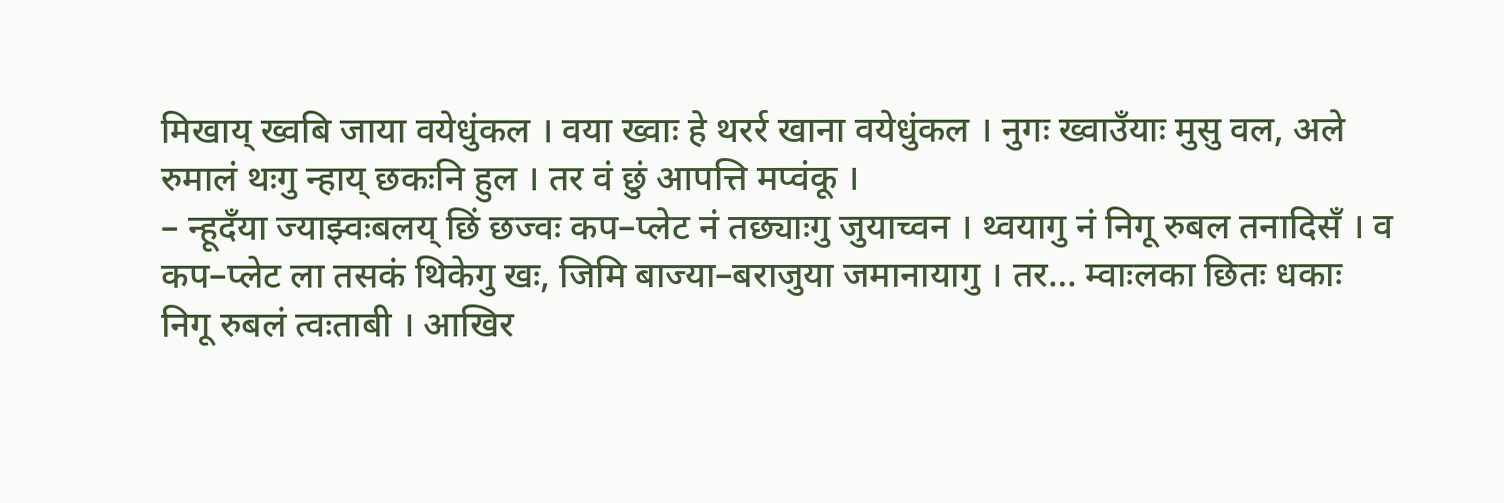मिखाय् ख्वबि जाया वयेधुंकल । वया ख्वाः हे थरर्र खाना वयेधुंकल । नुगः ख्वाउँयाः मुसु वल, अले रुमालं थःगु न्हाय् छकःनि हुल । तर वं छुं आपत्ति मप्वंकू ।
– न्हूदँया ज्याझ्वःबलय् छिं छज्वः कप–प्लेट नं तछ्याःगु जुयाच्वन । थ्वयागु नं निगू रुबल तनादिसँ । व कप–प्लेट ला तसकं थिकेगु खः, जिमि बाज्या–बराजुया जमानायागु । तर… म्वाःलका छितः धकाः निगू रुबलं त्वःताबी । आखिर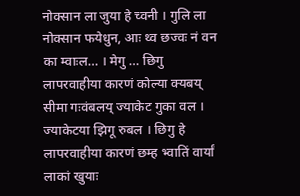नोक्सान ला जुया हे च्वनी । गुलि ला नोक्सान फयेधुन, आः थ्व छज्वः नं वन का म्वाःल… । मेगु … छिगु लापरवाहीया कारणं कोल्या क्यबय् सीमा गःवंबलय् ज्याकेट गुका वल । ज्याकेटया झिगू रुबल । छिगु हे लापरवाहीया कारणं छम्ह भ्वातिं वार्यां लाकां खुयाः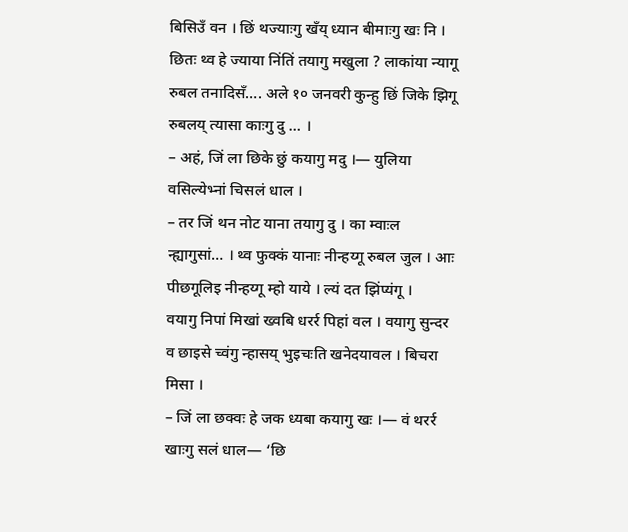बिसिउँ वन । छिं थज्याःगु खँय् ध्यान बीमाःगु खः नि । छितः थ्व हे ज्याया निंतिं तयागु मखुला ? लाकांया न्यागू रुबल तनादिसँ…. अले १० जनवरी कुन्हु छिं जिके झिगू रुबलय् त्यासा काःगु दु … ।
– अहं, जिं ला छिके छुं कयागु मदु ।— युलिया वसिल्येभ्नां चिसलं धाल ।
– तर जिं थन नोट याना तयागु दु । का म्वाःल न्ह्यागुसां… । थ्व फुक्कं यानाः नीन्हय्गू रुबल जुल । आः पीछगूलिइ नीन्हय्गू म्हो याये । ल्यं दत झिंप्यंगू ।
वयागु निपां मिखां ख्वबि धरर्र पिहां वल । वयागु सुन्दर व छाइसे च्वंगु न्हासय् भुइचःति खनेदयावल । बिचरा मिसा ।
– जिं ला छक्वः हे जक ध्यबा कयागु खः ।— वं थरर्र खाःगु सलं धाल— ‘छि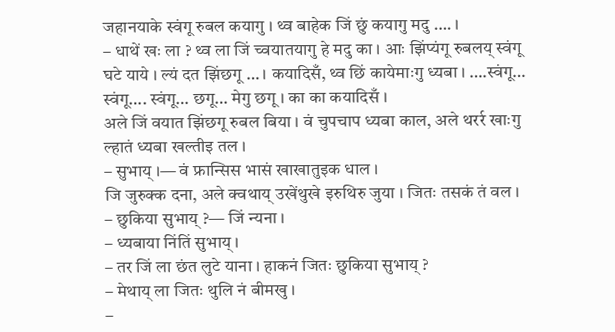जहानयाके स्वंगू रुबल कयागु । थ्व बाहेक जिं छुं कयागु मदु …. ।
– धाथें खः ला ? थ्व ला जिं च्वयातयागु हे मदु का । आः झिंप्यंगू रुबलय् स्वंगू घटे याये । ल्यं दत झिंछगू … । कयादिसँ, थ्व छिं कायेमाःगु ध्यबा । ….स्वंगू… स्वंगू…. स्वंगू… छगू… मेगु छगू । का का कयादिसँ ।
अले जिं वयात झिंछगू रुबल बिया । वं चुपचाप ध्यबा काल, अले थरर्र खाःगु ल्हातं ध्यबा खल्तीइ तल ।
– सुभाय् ।— वं फ्रान्सिस भासं खाखातुइक धाल ।
जि जुरुक्क दना, अले क्वथाय् उखेंथुखे इरुथिरु जुया । जितः तसकं तं वल ।
– छुकिया सुभाय् ?— जिं न्यना ।
– ध्यबाया निंतिं सुभाय् ।
– तर जिं ला छंत लुटे याना । हाकनं जितः छुकिया सुभाय् ?
– मेथाय् ला जितः थुलि नं बीमखु ।
–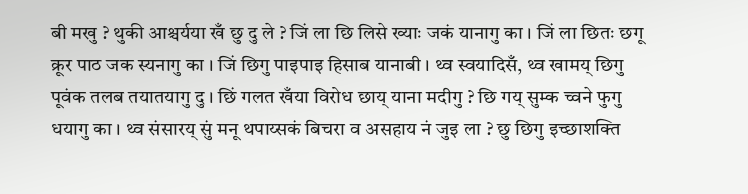बी मखु ? थुकी आश्चर्यया खँ छु दु ले ? जिं ला छि लिसे ख्याः जकं यानागु का । जिं ला छितः छगू क्रूर पाठ जक स्यनागु का । जिं छिगु पाइपाइ हिसाब यानाबी । थ्व स्वयादिसँ, थ्व खामय् छिगु पूवंक तलब तयातयागु दु । छिं गलत खँया विरोध छाय् याना मदीगु ? छि गय् सुम्क च्वने फुगु धयागु का । थ्व संसारय् सुं मनू थपाय्सकं बिचरा व असहाय नं जुइ ला ? छु छिगु इच्छाशक्ति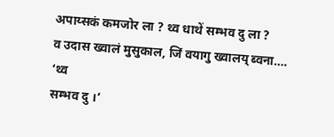अपाय्सकं कमजोर ला ? थ्व धाथें सम्भव दु ला ?
व उदास ख्वालं मुसुकाल, जिं वयागु ख्वालय् ब्वना…. ‘थ्व
सम्भव दु ।’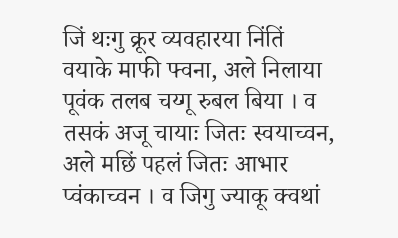जिं थःगु क्रूर व्यवहारया निंतिं वयाके माफी फ्वना, अले निलाया पूवंक तलब चय्गू रुबल बिया । व तसकं अजू चायाः जितः स्वयाच्वन, अले मछिं पहलं जितः आभार प्वंकाच्वन । व जिगु ज्याकू क्वथां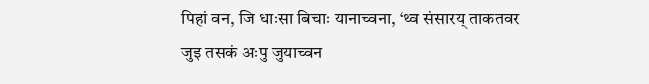पिहां वन, जि धाःसा बिचाः यानाच्वना, ‘थ्व संसारय् ताकतवर जुइ तसकं अःपु जुयाच्वन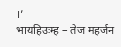।’
भायहिउःम्ह – तेज महर्जन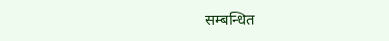सम्बन्धित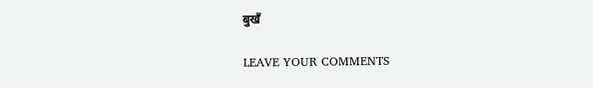बुखँ

LEAVE YOUR COMMENTS